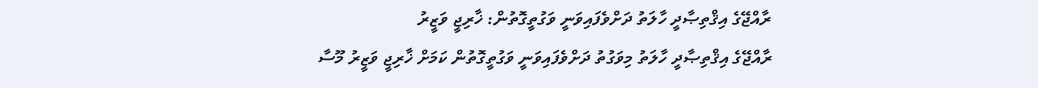ރާއްޖޭގެ އިޤްތިޞާދީ ހާލަތު ދަށްވެފައިވަނީ ވަގުތީގޮތުން: ޚާރިޖީ ވަޒީރު
ރާއްޖޭގެ އިޤްތިޞާދީ ހާލަތު މިވަގުތު ދަށްވެފައިވަނީ ވަގުތީގޮތުން ކަމަށް ޚާރިޖީ ވަޒީރު މޫސާ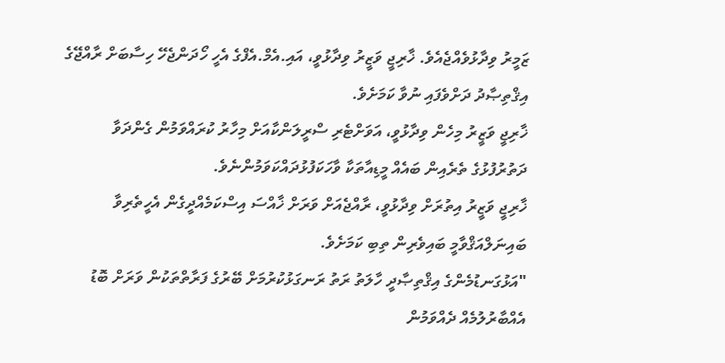ޒަމީރު ވިދާޅުވެއްޖެއެވެ. ޚާރިޖީ ވަޒީރު ވިދާޅުވީ، އައި.އެމް.އެފްގެ އެހީ ހޯދަންޖެހޭ ހިސާބަށް ރާއްޖޭގެ އިޤްތިޞާދު ދަށްވެފައި ނުވާ ކަމަށެވެ.
ޚާރިޖީ ވަޒީރު މިހެން ވިދާޅުވީ، އަވަށްޓެރި ސްރީލަންކާއަށް މިހާރު ކުރައްވަމުން ގެންދަވާ ދަތުރުފުޅުގެ ތެރެއިން ބައެއް މީޑިއާތަކާ ވާހަކަފުޅުދައްކަވަމުންނެވެ.
ޚާރިޖީ ވަޒީރު އިތުރަށް ވިދާޅުވީ، ރާއްޖެއަށް ވަރަށް ޚާއްސަ އިސްކަމެއްދީގެން އެހީތެރިވާ ބައިނަލްއަޤްވާމީ ބައިވެރިން ތިބި ކަމަށެވެ.
"އަޅުގަނޑުމެންގެ އިޤްތިޞާދީ ހާލަތު ރަތު ރަނގަޅުކުރުމަށް ބޭރުގެ ފަރާތްތަކުން ވަރަށް ބޮޑު އެއްބާރުލުމެއް ދެއްވަމުން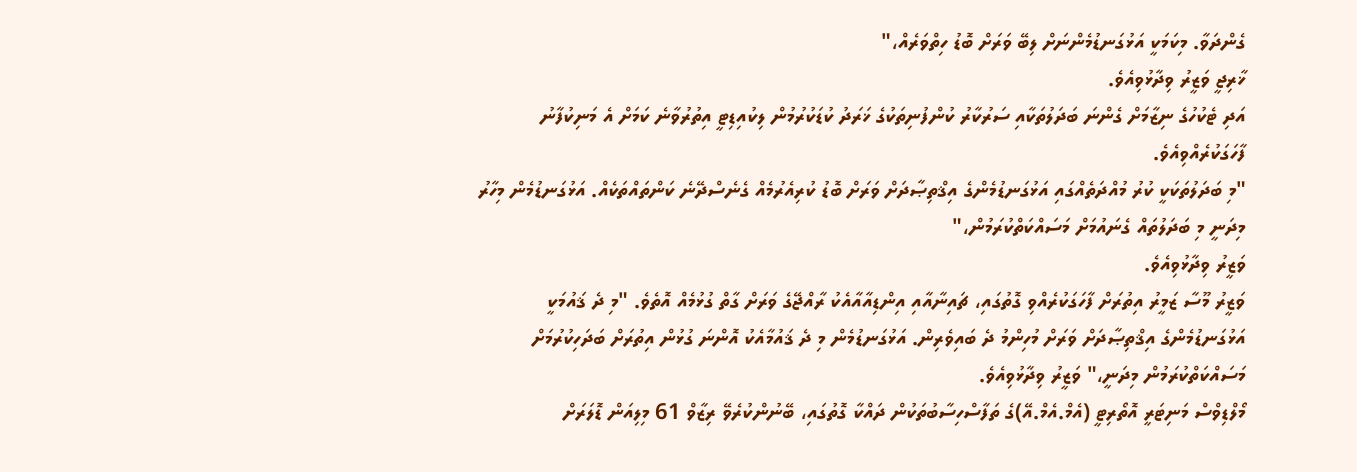ގެންދަވާ. މިކަމަކީ އަޅުގަނޑުމެންނަށް ލިބޭ ވަރަށް ބޮޑު ހިތްވަރެއް،"
ޚާރިޖީ ވަޒީރު ވިދާޅުވިއެވެ.
އަދި ޓެކުހުގެ ނިޒާމަށް ގެންނަ ބަދަލުތަކާއި ސަރުކާރު ކުންފުނިތަކުގެ ޚަރަދު ކުޑަކުރުމުން ލިކުއިޑިޓީ އިތުރުވާނެ ކަމަށް އެ މަނިކުފާނު ފާހަގަކުރެއްވިއެވެ.
"މި ބަދަލުތަކަކީ ކުރު މުއްދަތެއްގައި އަޅުގަނޑުމެންގެ އިޤްތިޞާދަށް ވަރަށް ބޮޑު ކުރިއެރުމެއް ގެނެސްދޭނެ ކަންތައްތަކެއް. އަޅުގަނޑުމެން މިހާރު މިދަނީ މި ބަދަލުތައް ގެނައުމަށް މަސައްކަތްކުރަމުން،"
ވަޒީރު ވިދާޅުވިއެވެ.
ވަޒީރު މޫސާ ޒަމީރު އިތުރަށް ފާހަގަކުރެއްވި ގޮތުގައި، ޗައިނާއާއި އިންޑިއާއާއެކު ރާއްޖޭގެ ވަރަށް ގާތް ގުޅުމެއް އޮތެވެ. "މި ދެ ޤައުމަކީ އަޅުގަނޑުމެންގެ އިޤްތިޞާދަށް ވަރަށް މުހިންމު ދެ ބައިވެރިން. އަޅުގަނޑުމެން މި ދެ ޤައުމާއެކު އޮންނަ ގުޅުން އިތުރަށް ބަދަހިކުރުމަށް މަސައްކަތްކުރަމުން މިދަނީ،" ވަޒީރު ވިދާޅުވިއެވެ.
މޯލްޑިވްސް މަނިޓަރީ އޮތޯރިޓީ (އެމް.އެމް.އޭ)ގެ ތަފާސްހިސާބުތަކުން ދައްކާ ގޮތުގައި، ބޭނުންކުރެވޭ ރިޒާވް 61 މިލިއަން ޑޮލަރަށް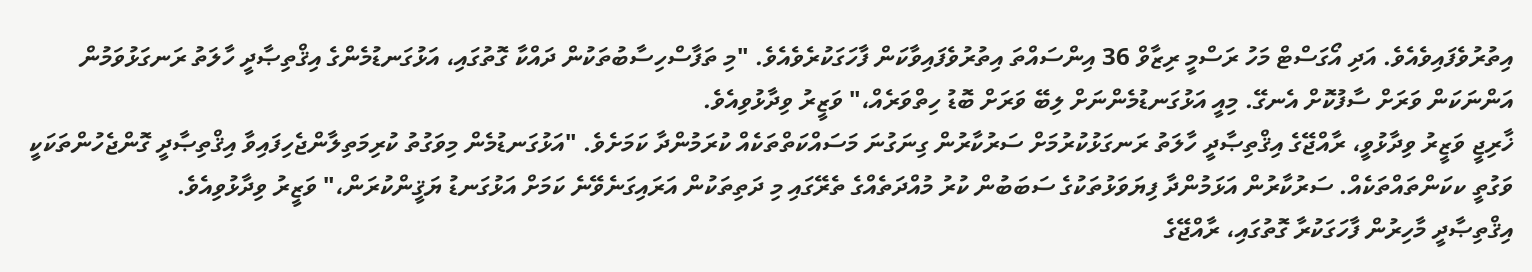އިތުރުވެފައިވެއެވެ. އަދި އޯގަސްޓް މަހު ރަސްމީ ރިޒާވް 36 އިންސައްތަ އިތުރުވެފައިވާކަން ފާހަގަކުރެވެއެވެ. "މި ތަފާސްހިސާބުތަކުން ދައްކާ ގޮތުގައި، އަޅުގަނޑުމެންގެ އިޤްތިޞާދީ ހާލަތު ރަނގަޅުވަމުން އަންނަކަން ވަރަށް ސާފުކޮށް އެނގޭ. މިއީ އަޅުގަނޑުމެންނަށް ލިބޭ ވަރަށް ބޮޑު ހިތްވަރެއް،" ވަޒީރު ވިދާޅުވިއެވެ.
ޚާރިޖީ ވަޒީރު ވިދާޅުވީ، ރާއްޖޭގެ އިޤްތިޞާދީ ހާލަތު ރަނގަޅުކުރުމަށް ސަރުކާރުން ގިނަގުނަ މަސައްކަތްތަކެއް ކުރަމުންދާ ކަމަށެވެ. "އަޅުގަނޑުމެން މިވަގުތު ކުރިމަތިލާންޖެހިފައިވާ އިޤްތިޞާދީ ގޮންޖެހުންތަކަކީ ވަގުތީ ކކަންތައްތަކެއް. ސަރުކާރުން އަޅަމުންދާ ފިޔަވަޅުތަކުގެ ސަބަބުން ކުރު މުއްދަތެއްގެ ތެރޭގައި މި ދަތިތަކުން އަރައިގަނެވޭނެ ކަމަށް އަޅުގަނޑު ޔަޤީންކުރަން،" ވަޒީރު ވިދާޅުވިއެވެ.
އިޤްތިޞާދީ މާހިރުން ފާހަގަކުރާ ގޮތުގައި، ރާއްޖޭގެ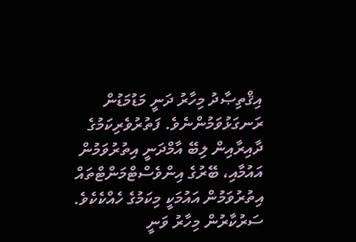އިޤްތިޞާދު މިހާރު ދަނީ މަޑުމަޑުން ރަނގަޅުވަމުންނެވެ. ފަތުރުވެރިކަމުގެ ދާއިރާއިން ލިބޭ އާމްދަނީ އިތުރުވަމުން އައުމާއި، ބޭރުގެ އިންވެސްޓްމަންޓްތައް އިތުރުވަމުން އައުމަކީ މިކަމުގެ ހެއްކެކެވެ.
ސަރުކާރުން މިހާރު ވަނީ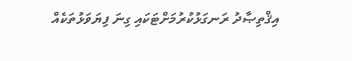އިޤްތިޞާދު ރަނގަޅުކުރުމަށްޓަކައި ގިނަ ފިޔަވަޅުތަކެއް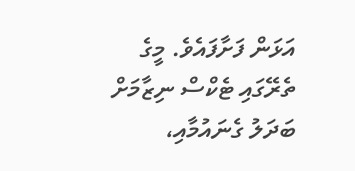އަޅަން ފަށާފައެވެ. މީގެ ތެރޭގައި ޓެކްސް ނިޒާމަށް ބަދަލު ގެނައުމާއި،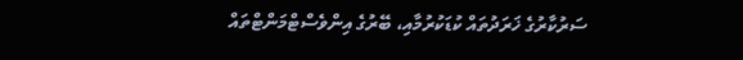ސަރުކާރުގެ ޚަރަދުތައް ކުޑަކުރުމާއި، ބޭރުގެ އިންވެސްޓްމަންޓްތައް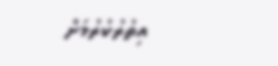އިތުރުކުރުމަށް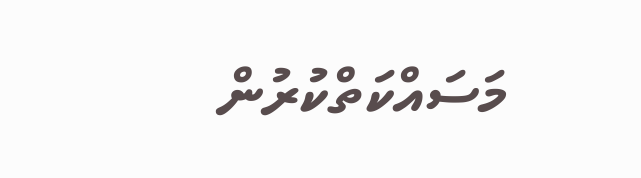މަސައްކަތްކުރުން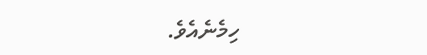ހިމެނެއެވެ.